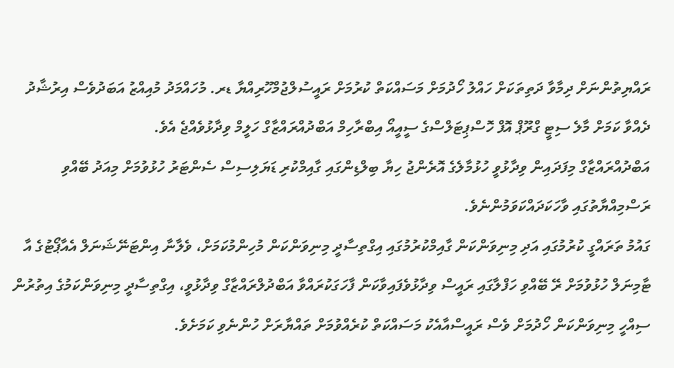ރައްޔިތުންނަށް ދިމާވާ ދަތިތަކަށް ހައްލު ހޯދުމަށް މަސައްކަތް ކުރުމަށް ރައީސުލްޖުމްހޫރިއްޔާ ޑރ. މުހައްމަދު މުއިއްޒު އަބަދުވެސް އިރުޝާދު ދެއްވާ ކަމަށް މާލެ ސިޓީ ގްރޫޕް އޮފް ހޮސްޕިޓަލްސްގެ ސީއީއޯ އިބްރާހިމް އަބްދުއްރައްޒާގް ހަލީމް ވިދާޅުވެއްޖެ އެވެ.
އަބްދުއްރައްޒާގް މިފަދައިން ވިދާޅުވީ ހުޅުމާލެގެ އޮރެންޖު ހިޔާ ބިލްޑިންގައި ގާއިމްކުރި ޑަޔަލިސިސް ސެންޓަރު ހުޅުވުމަށް މިއަދު ބޭއްވި ރަސްމިއްޔާތުގައި ވާހަކަދައްކަވަމުންނެވެ.
ގައުމު ތަރައްގީ ކުރުމުގައި އަދި މިނިވަންކަން ގާއިމްކުރުމުގައި އިގްތިސާދީ މިނިވަންކަން މުހިންމުކަމަށް، ވެލާނާ އިންޓަނޭޝަނަލް އެއާޕޯޓުގެ އާ ޓާމިނަލް ހުޅުވުމަށް ރޭ ބޭއްވި ހަފްލާގައި ރައީސް ވިދާޅުވެފައިވާކަން ފާހަގަކުރައްވާ އަބްދުލްރައްޒާގް ވިދާޅުވީ، އިގްތިސާދީ މިނިވަންކަމުގެ އިތުރުން ސިއްހީ މިނިވަންކަން ހޯދުމަށް ވެސް ރައީސްއާއެކު މަސައްކަތް ކުރެއްވުމަށް ތައްޔާރަށް ހުންނެވި ކަމަށެވެ.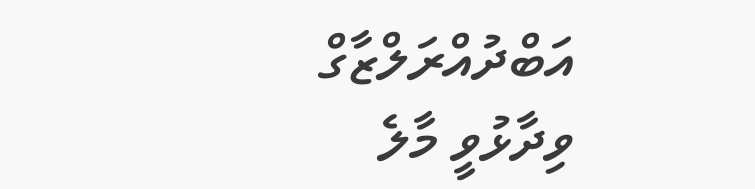އަބްދުއްރަލްޒާގް ވިދާޅުވީ މާލެ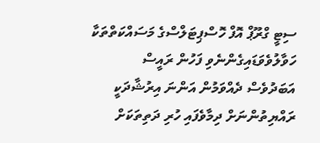ސިޓީ ގްރޫޕް އޮފް ހޮސްޕިޓަލްސްގެ މަސައްކަތްތަކާ ހަވާލުވެވަޑައިގެންނެވި ފަހުން ރައީސް އަބަދުވެސް ދެއްވަމުން އަންނަ އިރުޝާދަކީ ރައްޔިތުންނަށް ދިމާވެފައި ހުރި ދަތިތަކަށް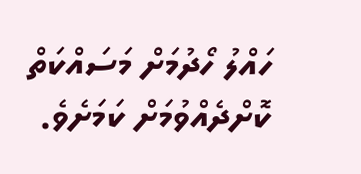ހައްލު ހޯދުމަށް މަސައްކަތް ކޮށްދެއްވުމަށް ކަމަށެވެ.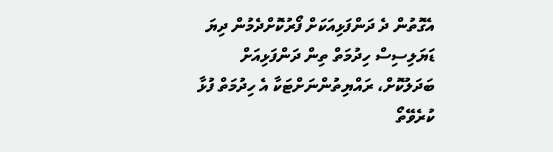އެގޮތުން ދެ ދަންފަޅިއަކަށް ފޯރުކޮށްދެމުން ދިޔަ ޑަޔަލިސިސް ހިދުމަތް ތިން ދަންފަޅިއަށް ބަދަލުކޮށް، ރައްޔިތުންނަށްޓަކާ އެ ހިދުމަތް ފުޅާ ކުރެވޭތޯ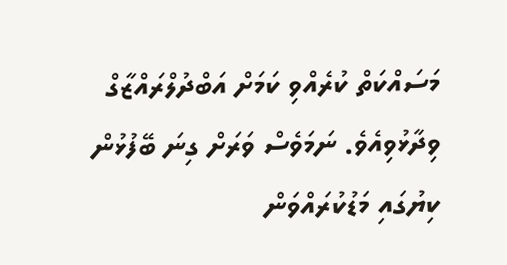މަސައްކަތް ކުރެއްވި ކަމަށް އަބްދުލްރައްޒާގް ވިދާޅުވިއެވެ. ނަމަވެސް ވަރަށް ގިނަ ބޭފުޅުން ކިޔުގައި މަޑުކުރައްވަން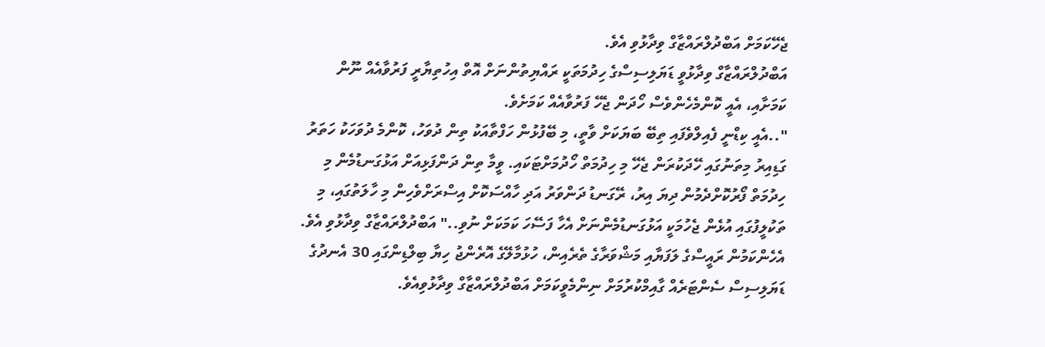ޖެހޭކަމަށް އަބްދުލްރައްޒާގް ވިދާޅުވި އެވެ.
އަބްދުލްރައްޒާގް ވިދާޅުވީ ޑަޔަލިސިސްގެ ހިދުމަތަކީ ރައްޔިތުންނަށް އޮތް އިހުތިޔާރީ ފަރުވާއެއް ނޫން ކަމަށާއި، އެއީ ކޮންމެހެންވެސް ހޯދަން ޖެހޭ ފަރުވާއެއް ކަމަށެވެ.
"..އެއީ ކިޑްނީ ފެއިލްވެފައި ތިބޭ ބަޔަކަށް ވާތީ، މި ބޭފުޅުން ހަފްތާއަކު ތިން ދުވަހު، ކޮންމެ ދުވަހަކު ހަތަރު ގަޑިއިރު މިތަނުގައި ހޭދަކުރަން ޖެހޭ މި ހިދުމަތް ހޯދުމަށްޓަކައި. ވީމާ ތިން ދަންފަޅިއަށް އަޅުގަނޑުމެން މި ހިދުމަތް ފޯރުކޮށްދެމުން ދިޔަ އިރު، ރޭގަނޑު ދަންވަރު އަދި ހާއްސަކޮށް އިސްރަށްވެހިން މި ހާލަތުގައި، މި ތަކުލީފުގައި އުޅެން ޖެހުމަކީ އަޅުގަނޑުމެންނަށް އެހާ ފަސޭހަ ކަމަކަށް ނުވި.." އަބްދުލްރައްޒާގް ވިދާޅުވި އެވެ.
އެހެންކަމުން ރައީސްގެ ލަފަޔާއި މަޝްވަރާގެ ތެރެއިން، ހުޅުމާލޭގެ އޮރެންޖު ހިޔާ ބިލްޑިންގައި 30 އެނދުގެ ޑަޔަލިސިސް ސެންޓަރެއް ގާއިމްކުރުމަށް ނިންމެވީކަމަށް އަބްދުލްރައްޒާގް ވިދާޅުވިއެވެ.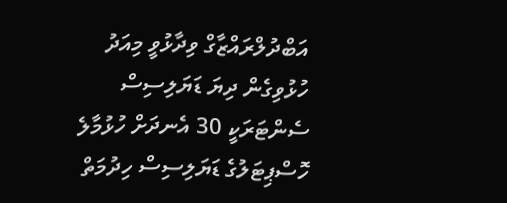އަބްދުލްރައްޒާގް ވިދާޅުވީ މިއަދު ހުޅުވިގެން ދިޔަ ޑަޔަލިސިސް ސެންޓަރަކީ 30 އެނދަށް ހުޅުމާލެ ހޮސްޕިޓަލުގެ ޑަޔަލިސިސް ހިދުމަތް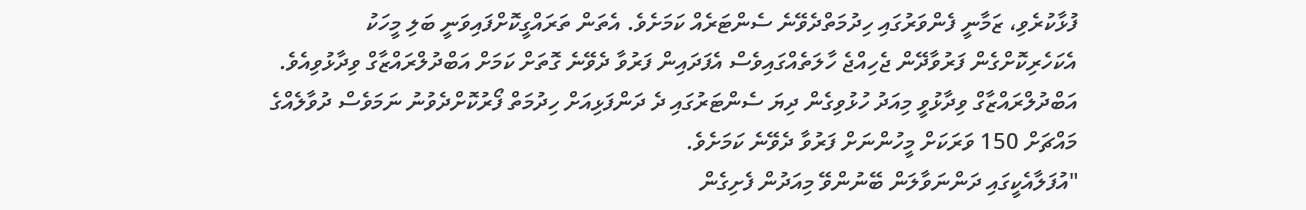ފުޅާކުރެވި، ޒަމާނީ ފެންވަރުގައި ހިދުމަތްދެވޭނެ ސެންޓަރެއް ކަމަށެވެ. އެތަން ތަރައްގީކޮށްފައިވަނީ ބަލި މީހަކު އެކަހެރިކޮށްގެން ފަރުވާދޭން ޖެހިއްޖެ ހާލަތެއްގައިވެސް އެފަދައިން ފަރުވާ ދެވޭނެ ގޮތަށް ކަމަށް އަބްދުލްރައްޒާގް ވިދާޅުވިއެވެ.
އަބްދުލްރައްޒާގް ވިދާޅުވީ މިއަދު ހުޅުވިގެން ދިޔަ ސެންޓަރުގައި ދެ ދަންފަޅިއަށް ހިދުމަތް ފޯރުކޮށްދެވުނު ނަމަވެސް ދުވާލެއްގެ މައްޗަށް 150 ވަރަކަށް މީހުންނަށް ފަރުވާ ދެވޭނެ ކަމަށެވެ.
"އުފަލާއެކީގައި ދަންނަވާލަން ބޭނުންވޭ މިއަދުން ފެށިގެން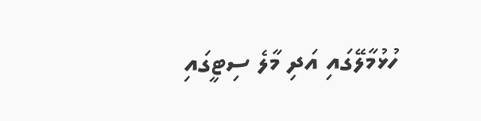ހުޅުމާލޭގައި އަދި މާލެ ސިޓީގައި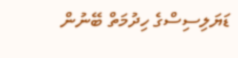ޑަޔަލިސިސްގެ ހިދުމަތް ބޭނުން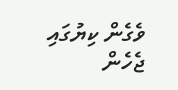ވެގެން ކިޔުގައި ޖެހެން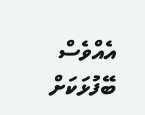އެއްވެސް ބޭފުޅަކަށް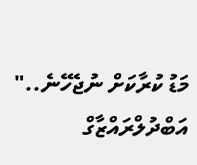މަޑު ކުރާކަށް ނުޖެހޭނެ.." އަބްދުލްރައްޒާގް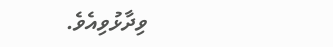ވިދާޅުވިއެވެ.